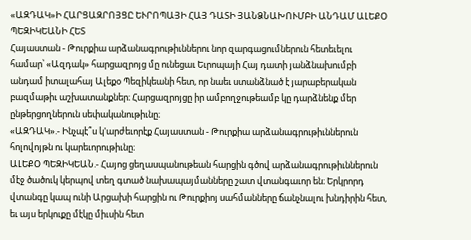«ԱԶԴԱԿ»Ի ՀԱՐՑԱԶՐՈՅՑԸ ԵՒՐՈՊԱՅԻ ՀԱՅ ԴԱՏԻ ՅԱՆՁՆԱԽՈՒՄԲԻ ԱՆԴԱՄ ԱԼԵՔՕ ՊԵԶԻԿԵԱՆԻ ՀԵՏ
Հայաստան - Թուրքիա արձանագրութիւններու նոր զարգացումներուն հետեւելու համար՝ «Ազդակ» հարցազրոյց մը ունեցաւ Եւրոպայի Հայ դատի յանձնախումբի անդամ իտալահայ Ալեքօ Պեզիկեանի հետ, որ նաեւ ստանձնած է յարաբերական բազմաթիւ աշխատանքներ։ Հարցազրոյցը իր ամբողջութեամբ կը դարձնենք մեր ընթերցողներուն սեփականութիւնը։
«ԱԶԴԱԿ».- Ինչպէ՞ս կ'արժեւորէք Հայաստան - Թուրքիա արձանագրութիւններուն հոլովոյթն ու կարեւորութիւնը։
ԱԼԵՔՕ ՊԵԶԻԿԵԱՆ.- Հայոց ցեղասպանութեան հարցին գծով արձանագրութիւններուն մէջ ծածուկ կերպով տեղ գտած նախապայմանները շատ վտանգաւոր են։ Երկրորդ վտանգը կապ ունի Արցախի հարցին ու Թուրքիոյ սահմանները ճանչնալու խնդիրին հետ, եւ այս երկուքը մէկը միւսին հետ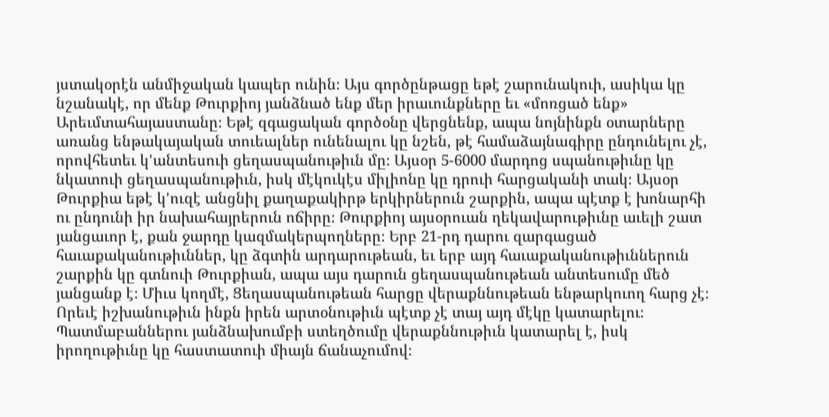յստակօրէն անմիջական կապեր ունին։ Այս գործընթացը եթէ շարունակուի, ասիկա կը նշանակէ, որ մենք Թուրքիոյ յանձնած ենք մեր իրաւունքները եւ «մոռցած ենք» Արեւմտահայաստանը։ Եթէ զգացական գործօնը վերցնենք, ապա նոյնինքն օտարները առանց ենթակայական տուեալներ ունենալու կը նշեն, թէ համաձայնագիրը ընդունելու չէ, որովհետեւ կ'անտեսուի ցեղասպանութիւն մը։ Այսօր 5-6000 մարդոց սպանութիւնը կը նկատուի ցեղասպանութիւն, իսկ մէկուկէս միլիոնը կը դրուի հարցականի տակ։ Այսօր Թուրքիա եթէ կ'ուզէ անցնիլ քաղաքակիրթ երկիրներուն շարքին, ապա պէտք է խոնարհի ու ընդունի իր նախահայրերուն ոճիրը։ Թուրքիոյ այսօրուան ղեկավարութիւնը աւելի շատ յանցաւոր է, քան ջարդը կազմակերպողները։ Երբ 21-րդ դարու զարգացած հաւաքականութիւններ, կը ձգտին արդարութեան, եւ երբ այդ հաւաքականութիւններուն շարքին կը գտնուի Թուրքիան, ապա այս դարուն ցեղասպանութեան անտեսումը մեծ յանցանք է։ Միւս կողմէ, Ցեղասպանութեան հարցը վերաքննութեան ենթարկուող հարց չէ։ Որեւէ իշխանութիւն ինքն իրեն արտօնութիւն պէտք չէ տայ այդ մէկը կատարելու։ Պատմաբաններու յանձնախումբի ստեղծումը վերաքննութիւն կատարել է, իսկ իրողութիւնը կը հաստատուի միայն ճանաչումով։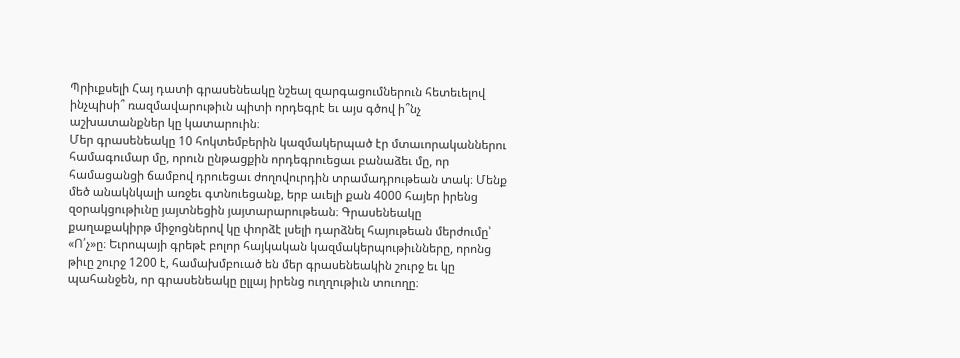Պրիւքսելի Հայ դատի գրասենեակը նշեալ զարգացումներուն հետեւելով ինչպիսի՞ ռազմավարութիւն պիտի որդեգրէ եւ այս գծով ի՞նչ աշխատանքներ կը կատարուին։
Մեր գրասենեակը 10 հոկտեմբերին կազմակերպած էր մտաւորականներու համագումար մը, որուն ընթացքին որդեգրուեցաւ բանաձեւ մը, որ համացանցի ճամբով դրուեցաւ ժողովուրդին տրամադրութեան տակ։ Մենք մեծ անակնկալի առջեւ գտնուեցանք, երբ աւելի քան 4000 հայեր իրենց զօրակցութիւնը յայտնեցին յայտարարութեան։ Գրասենեակը քաղաքակիրթ միջոցներով կը փորձէ լսելի դարձնել հայութեան մերժումը՝ «Ո՛չ»ը։ Եւրոպայի գրեթէ բոլոր հայկական կազմակերպութիւնները, որոնց թիւը շուրջ 1200 է, համախմբուած են մեր գրասենեակին շուրջ եւ կը պահանջեն, որ գրասենեակը ըլլայ իրենց ուղղութիւն տուողը։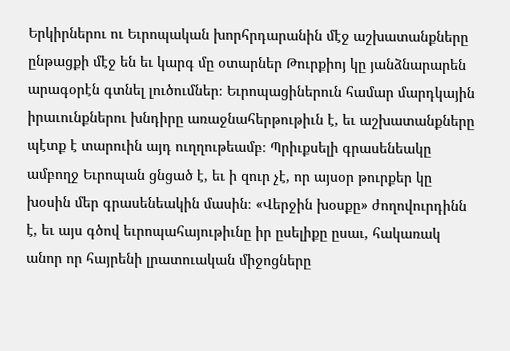Երկիրներու ու Եւրոպական խորհրդարանին մէջ աշխատանքները ընթացքի մէջ են եւ կարգ մը օտարներ Թուրքիոյ կը յանձնարարեն արագօրէն գտնել լուծումներ։ Եւրոպացիներուն համար մարդկային իրաւունքներու խնդիրը առաջնահերթութիւն է, եւ աշխատանքները պէտք է տարուին այդ ուղղութեամբ։ Պրիւքսելի գրասենեակը ամբողջ Եւրոպան ցնցած է, եւ ի զուր չէ, որ այսօր թուրքեր կը խօսին մեր գրասենեակին մասին։ «Վերջին խօսքը» ժողովուրդինն է, եւ այս գծով եւրոպահայութիւնը իր ըսելիքը ըսաւ, հակառակ անոր որ հայրենի լրատուական միջոցները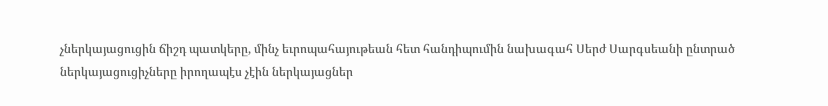չներկայացուցին ճիշդ պատկերը, մինչ եւրոպահայութեան հետ հանդիպումին նախագահ Սերժ Սարգսեանի ընտրած ներկայացուցիչները իրողապէս չէին ներկայացներ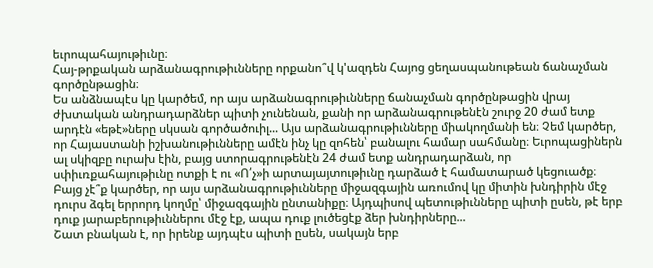եւրոպահայութիւնը։
Հայ-թրքական արձանագրութիւնները որքանո՞վ կ'ազդեն Հայոց ցեղասպանութեան ճանաչման գործընթացին։
Ես անձնապէս կը կարծեմ, որ այս արձանագրութիւնները ճանաչման գործընթացին վրայ ժխտական անդրադարձներ պիտի չունենան, քանի որ արձանագրութենէն շուրջ 20 ժամ ետք արդէն «եթէ»ները սկսան գործածուիլ... Այս արձանագրութիւնները միակողմանի են։ Չեմ կարծեր, որ Հայաստանի իշխանութիւնները ամէն ինչ կը զոհեն՝ բանալու համար սահմանը։ Եւրոպացիներն ալ սկիզբը ուրախ էին, բայց ստորագրութենէն 24 ժամ ետք անդրադարձան, որ սփիւռքահայութիւնը ոտքի է ու «Ո՛չ»ի արտայայտութիւնը դարձած է համատարած կեցուածք։
Բայց չէ՞ք կարծեր, որ այս արձանագրութիւնները միջազգային առումով կը միտին խնդիրին մէջ դուրս ձգել երրորդ կողմը՝ միջազգային ընտանիքը։ Այդպիսով պետութիւնները պիտի ըսեն, թէ երբ դուք յարաբերութիւններու մէջ էք, ապա դուք լուծեցէք ձեր խնդիրները...
Շատ բնական է, որ իրենք այդպէս պիտի ըսեն, սակայն երբ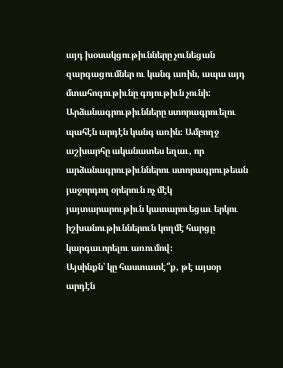այդ խօսակցութիւնները չունեցան զարգացումներ ու կանգ առին, ապա այդ մտահոգութիւնը գոյութիւն չունի: Արձանագրութիւնները ստորագրուելու պահէն արդէն կանգ առին։ Ամբողջ աշխարհը ականատես եղաւ, որ արձանագրութիւններու ստորագրութեան յաջորդող օրերուն ոչ մէկ յայտարարութիւն կատարուեցաւ երկու իշխանութիւններուն կողմէ հարցը կարգաւորելու առումով։
Այսինքն՝ կը հաստատէ՞ք, թէ այսօր արդէն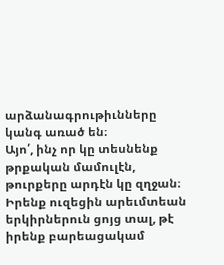արձանագրութիւնները կանգ առած են։
Այո՛, ինչ որ կը տեսնենք թրքական մամուլէն, թուրքերը արդէն կը զղջան։ Իրենք ուզեցին արեւմտեան երկիրներուն ցոյց տալ, թէ իրենք բարեացակամ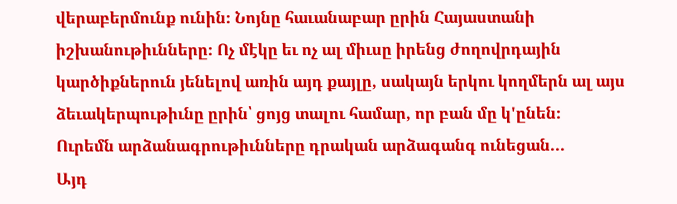վերաբերմունք ունին։ Նոյնը հաւանաբար ըրին Հայաստանի իշխանութիւնները։ Ոչ մէկը եւ ոչ ալ միւսը իրենց ժողովրդային կարծիքներուն յենելով առին այդ քայլը, սակայն երկու կողմերն ալ այս ձեւակերպութիւնը ըրին՝ ցոյց տալու համար, որ բան մը կ'ընեն։
Ուրեմն արձանագրութիւնները դրական արձագանգ ունեցան...
Այդ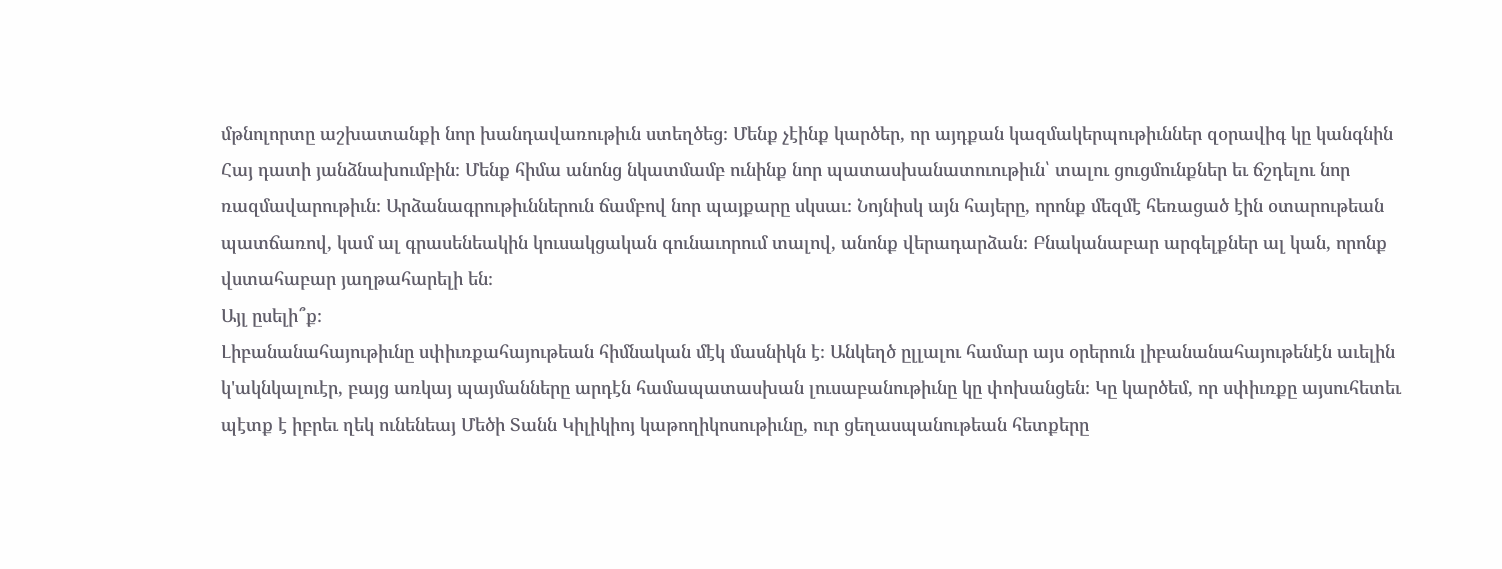մթնոլորտը աշխատանքի նոր խանդավառութիւն ստեղծեց։ Մենք չէինք կարծեր, որ այդքան կազմակերպութիւններ զօրավիգ կը կանգնին Հայ դատի յանձնախումբին։ Մենք հիմա անոնց նկատմամբ ունինք նոր պատասխանատուութիւն՝ տալու ցուցմունքներ եւ ճշդելու նոր ռազմավարութիւն։ Արձանագրութիւններուն ճամբով նոր պայքարը սկսաւ։ Նոյնիսկ այն հայերը, որոնք մեզմէ հեռացած էին օտարութեան պատճառով, կամ ալ գրասենեակին կուսակցական գունաւորում տալով, անոնք վերադարձան։ Բնականաբար արգելքներ ալ կան, որոնք վստահաբար յաղթահարելի են։
Այլ ըսելի՞ք։
Լիբանանահայութիւնը սփիւռքահայութեան հիմնական մէկ մասնիկն է։ Անկեղծ ըլլալու համար այս օրերուն լիբանանահայութենէն աւելին կ'ակնկալուէր, բայց առկայ պայմանները արդէն համապատասխան լուսաբանութիւնը կը փոխանցեն։ Կը կարծեմ, որ սփիւռքը այսուհետեւ պէտք է իբրեւ ղեկ ունենեայ Մեծի Տանն Կիլիկիոյ կաթողիկոսութիւնը, ուր ցեղասպանութեան հետքերը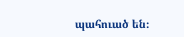պահուած են։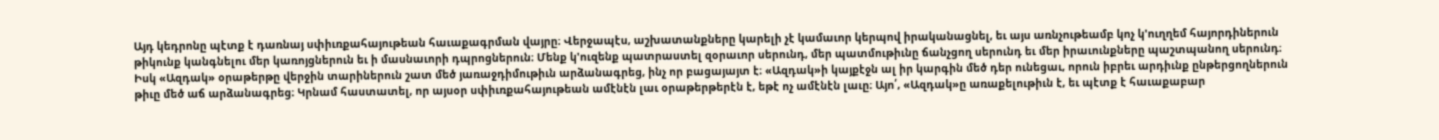Այդ կեդրոնը պէտք է դառնայ սփիւռքահայութեան հաւաքագրման վայրը։ Վերջապէս, աշխատանքները կարելի չէ կամաւոր կերպով իրականացնել, եւ այս առնչութեամբ կոչ կ'ուղղեմ հայորդիներուն թիկունք կանգնելու մեր կառոյցներուն եւ ի մասնաւորի դպրոցներուն։ Մենք կ'ուզենք պատրաստել զօրաւոր սերունդ, մեր պատմութիւնը ճանչցող սերունդ եւ մեր իրաւունքները պաշտպանող սերունդ։ Իսկ «Ազդակ» օրաթերթը վերջին տարիներուն շատ մեծ յառաջդիմութիւն արձանագրեց, ինչ որ բացայայտ է։ «Ազդակ»ի կայքէջն ալ իր կարգին մեծ դեր ունեցաւ, որուն իբրեւ արդիւնք ընթերցողներուն թիւը մեծ աճ արձանագրեց։ Կրնամ հաստատել, որ այսօր սփիւռքահայութեան ամէնէն լաւ օրաթերթերէն է, եթէ ոչ ամէնէն լաւը։ Այո՛, «Ազդակ»ը առաքելութիւն է, եւ պէտք է հաւաքաբար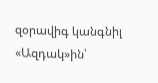զօրավիգ կանգնիլ «Ազդակ»ին՝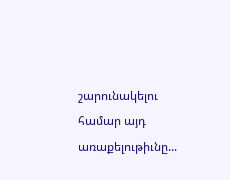շարունակելու համար այդ առաքելութիւնը...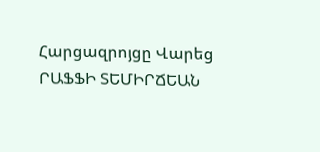Հարցազրոյցը Վարեց
ՐԱՖՖԻ ՏԵՄԻՐՃԵԱՆ